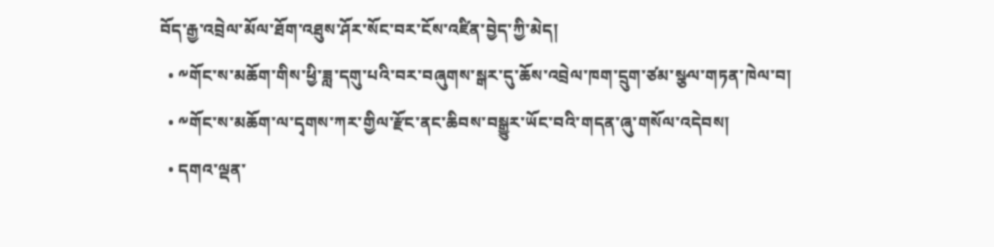བོད་རྒྱ་འབྲེལ་མོལ་ཐོག་འཐུས་ཤོར་སོང་བར་ངོས་འཛིན་བྱེད་ཀྱི་མེད།
  • ༸གོང་ས་མཆོག་གིས་ཕྱི་ཟླ་དགུ་པའི་བར་བཞུགས་སྒར་དུ་ཆོས་འབྲེལ་ཁག་དྲུག་ཙམ་སྩལ་གཏན་ཁེལ་བ།
  • ༸གོང་ས་མཆོག་ལ་དྭགས་ཀར་གྱིལ་རྫོང་ནང་ཆིབས་བསྒྱུར་ཡོང་བའི་གདན་ཞུ་གསོལ་འདེབས།
  • དགའ་ལྡན་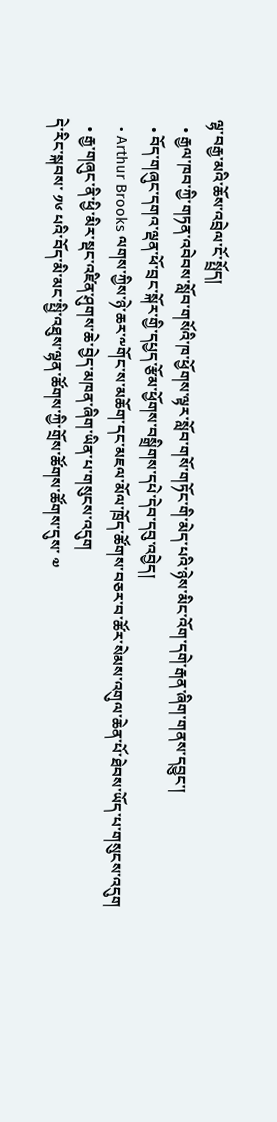ལྷ་བརྒྱ་མའི་ཆོས་འབྲེལ་ངོ་སྤྲོད།
  • རྒྱལ་ཁབ་ཀྱི་གཏན་འབེབས་སློབ་གསོའི་ཁ་ཕྱོགས་ལྟར་སློབ་གསོ་གཏོང་གི་མེད་པའི་ཉེས་མིང་འོག་དགེ་རྒན་ཞིག་གནས་དབྱུང་།
  • བོད་གཞུང་དགའ་ལྡན་ཕོ་བྲང་སྐོར་གྱི་དཔྱད་རྩོམ་ཕྱོགས་བསྒྲིགས་དཔེ་དེབ་དབུ་འབྱེད།
  • Arthur Brooks ལགས་ཀྱིས་ཉེ་ཆར་༸གོང་ས་མཆོག་དང་མཇལ་མོལ་ཁྲོད་ཚོགས་བཅར་བ་ཚོར་སེམས་འགུལ་ཆེན་པོ་ཐེབས་ཡོད་པ་གསུངས་འདུག
  • རྒྱ་གཞུང་ནི་ཕྱི་མིར་སྡང་འཛིན་ཤུགས་ཆེ་བྱེད་མཁན་ཞིག་ཡིན་པ་གསུངས་འདུག
དེ་རིང་སྐབས་ ༡༦ པའི་བོད་མི་མང་སྤྱི་འཐུས་ལྷན་ཚོགས་ཀྱི་གྲོས་ཚོགས་ཚོགས་དུས་ ༧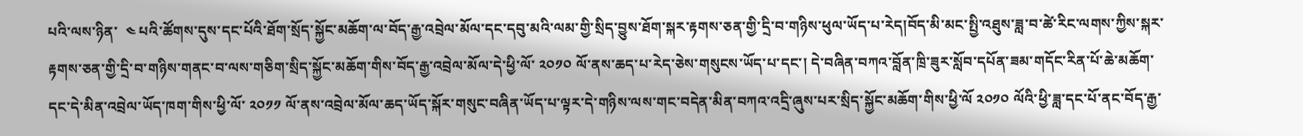པའི་ལས་ཉིན་  ༤ པའི་ཚོགས་དུས་དང་པོའི་ཐོག་སྲོད་སྐྱོང་མཆོག་ལ་བོད་རྒྱ་འབྲེལ་མོལ་དང་དབུ་མའི་ལམ་གྱི་སྲིད་བྱུས་ཐོག་སྐར་རྟགས་ཅན་གྱི་དྲི་བ་གཉིས་ཕུལ་ཡོད་པ་རེད།བོད་མི་མང་སྤྱི་འཐུས་ཟླ་བ་ཚེ་རིང་ལགས་ཀྱིས་སྐར་རྟགས་ཅན་གྱི་དྲི་བ་གཉིས་གནང་བ་ལས་གཅིག་སྲིད་སྐྱོང་མཆོག་གིས་བོད་རྒྱ་འབྲེལ་མོལ་དེ་ཕྱི་ལོ་ ༢༠༡༠ ལོ་ནས་ཆད་པ་རེད་ཅེས་གསུངས་ཡོད་པ་དང་། དེ་བཞིན་བཀའ་བློན་ཁྲི་ཟུར་སློབ་དཔོན་ཟམ་གདོང་རིན་པོ་ཆེ་མཆོག་དང་དེ་མིན་འབྲེལ་ཡོད་ཁག་གིས་ཕྱི་ལོ་ ༢༠༡༡ ལོ་ནས་འབྲེལ་མོལ་ཆད་ཡོད་སྐོར་གསུང་བཞིན་ཡོད་པ་ལྟར་དེ་གཉིས་ལས་གང་བདེན་མིན་བཀའ་འདྲི་ཞུས་པར་སྲིད་སྐྱོང་མཆོག་གིས་ཕྱི་ལོ ༢༠༡༠ ལོའི་ཕྱི་ཟླ་དང་པོ་ནང་བོད་རྒྱ་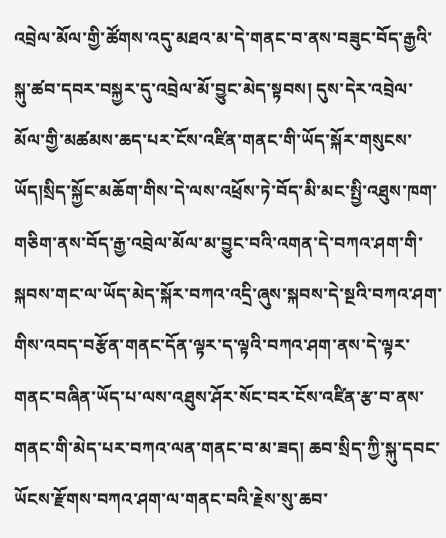འབྲེལ་མོལ་གྱི་ཚོགས་འདུ་མཐའ་མ་དེ་གནང་བ་ནས་བཟུང་བོད་རྒྱའི་སྐུ་ཚབ་དབར་བསྐྱར་དུ་འབྲེལ་མོ་བྱུང་མེད་སྟབས། དུས་དེར་འབྲེལ་མོལ་གྱི་མཚམས་ཆད་པར་ངོས་འཛིན་གནང་གི་ཡོད་སྐོར་གསུངས་ཡོད།སྲིད་སྐྱོང་མཆོག་གིས་དེ་ལས་འཕྲོས་ཏེ་བོད་མི་མང་སྤྱི་འཐུས་ཁག་གཅིག་ནས་བོད་རྒྱ་འབྲེལ་མོལ་མ་བྱུང་བའི་འགན་དེ་བཀའ་ཤག་གི་སྐབས་གང་ལ་ཡོད་མེད་སྐོར་བཀའ་འདྲི་ཞུས་སྐབས་དེ་སྔའི་བཀའ་ཤག་གིས་འབད་བརྩོན་གནང་དོན་ལྟར་ད་ལྟའི་བཀའ་ཤག་ནས་དེ་ལྟར་གནང་བཞིན་ཡོད་པ་ལས་འཐུས་ཤོར་སོང་བར་ངོས་འཛིན་རྩ་བ་ནས་གནང་གི་མེད་པར་བཀའ་ལན་གནང་བ་མ་ཟད། ཆབ་སྲིད་ཀྱི་སྐུ་དབང་ཡོངས་རྫོགས་བཀའ་ཤག་ལ་གནང་བའི་རྗེས་སུ་ཆབ་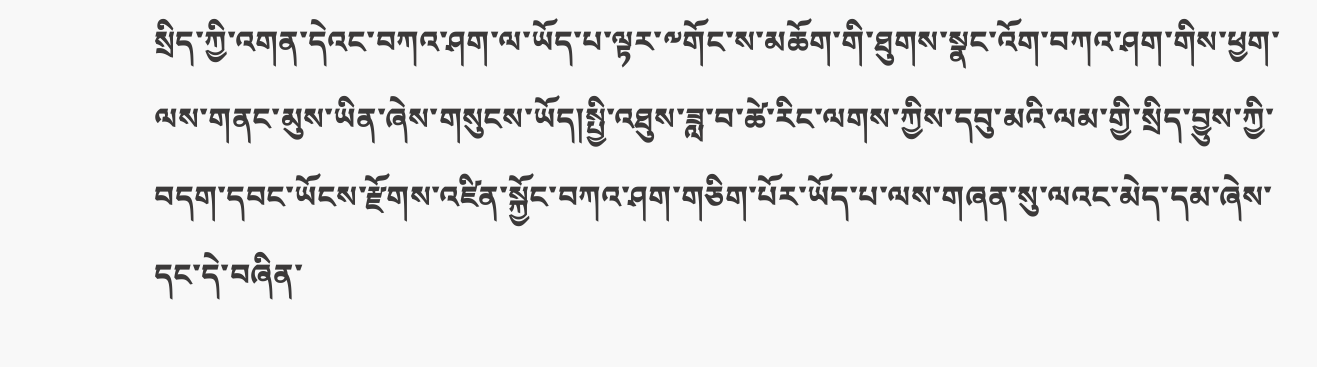སྲིད་ཀྱི་འགན་དེའང་བཀའ་ཤག་ལ་ཡོད་པ་ལྟར་༸གོང་ས་མཆོག་གི་ཐུགས་སྣང་འོག་བཀའ་ཤག་གིས་ཕྱག་ལས་གནང་མུས་ཡིན་ཞེས་གསུངས་ཡོད།སྤྱི་འཐུས་ཟླ་བ་ཚེ་རིང་ལགས་ཀྱིས་དབུ་མའི་ལམ་གྱི་སྲིད་བྱུས་ཀྱི་བདག་དབང་ཡོངས་རྫོགས་འཛིན་སྐྱོང་བཀའ་ཤག་གཅིག་པོར་ཡོད་པ་ལས་གཞན་སུ་ལའང་མེད་དམ་ཞེས་དང་དེ་བཞིན་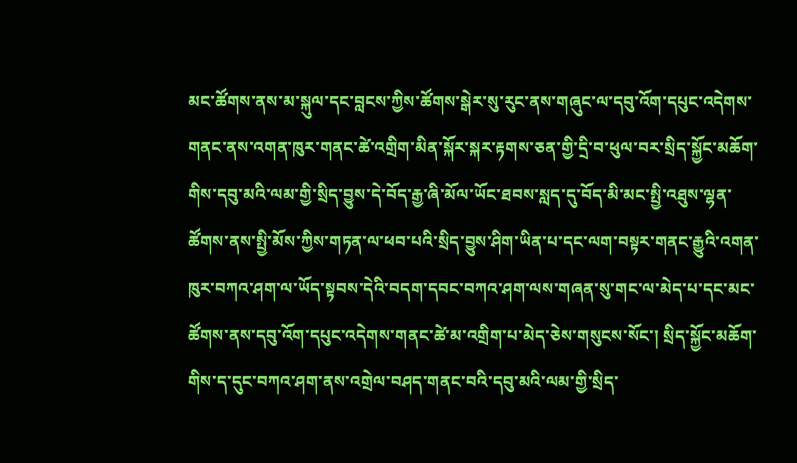མང་ཚོགས་ནས་མ་སྐུལ་དང་བླངས་ཀྱིས་ཚོགས་སྒེར་སུ་རུང་ནས་གཞུང་ལ་དབུ་འོག་དཔུང་འདེགས་གནང་ནས་འགན་ཁུར་གནང་ཚེ་འགྲིག་མིན་སྐོར་སྐར་རྟགས་ཅན་གྱི་དྲི་བ་ཕུལ་བར་སྲིད་སྐྱོང་མཆོག་གིས་དབུ་མའི་ལམ་གྱི་སྲིད་བྱུས་དེ་བོད་རྒྱ་ཞི་མོལ་ཡོང་ཐབས་སླད་དུ་བོད་མི་མང་སྤྱི་འཐུས་ལྷན་ཚོགས་ནས་སྤྱི་མོས་ཀྱིས་གཏན་ལ་ཕབ་པའི་སྲིད་བྱུས་ཤིག་ཡིན་པ་དང་ལག་བསྟར་གནང་རྒྱུའི་འགན་ཁུར་བཀའ་ཤག་ལ་ཡོད་སྟབས་དེའི་བདག་དབང་བཀའ་ཤག་ལས་གཞན་སུ་གང་ལ་མེད་པ་དང་མང་ཚོགས་ནས་དབུ་འོག་དཔུང་འདེགས་གནང་ཚེ་མ་འགྲིག་པ་མེད་ཅེས་གསུངས་སོང་། སྲིད་སྐྱོང་མཆོག་གིས་ད་དུང་བཀའ་ཤག་ནས་འགྲེལ་བཤད་གནང་བའི་དབུ་མའི་ལམ་གྱི་སྲིད་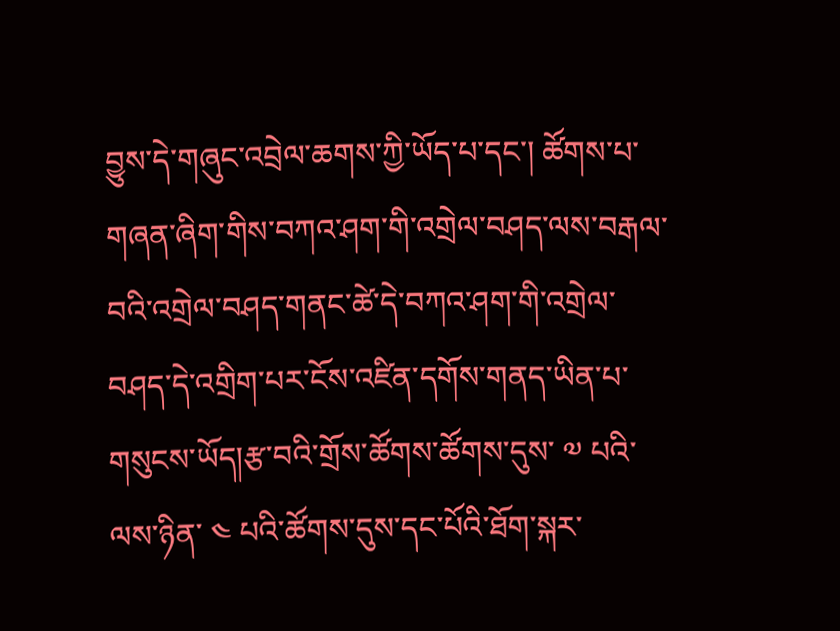བྱུས་དེ་གཞུང་འབྲེལ་ཆགས་ཀྱི་ཡོད་པ་དང་། ཚོགས་པ་གཞན་ཞིག་གིས་བཀའ་ཤག་གི་འགྲེལ་བཤད་ལས་བརྒལ་བའི་འགྲེལ་བཤད་གནང་ཚེ་དེ་བཀའ་ཤག་གི་འགྲེལ་བཤད་དེ་འགྲིག་པར་ངོས་འཛིན་དགོས་གནད་ཡིན་པ་གསུངས་ཡོད།རྩ་བའི་གྲོས་ཚོགས་ཚོགས་དུས་ ༧ པའི་ལས་ཉིན་ ༤ པའི་ཚོགས་དུས་དང་པོའི་ཐོག་སྐར་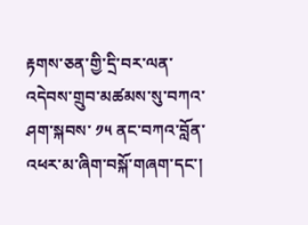རྟགས་ཅན་གྱི་དྲི་བར་ལན་འདེབས་གྲུབ་མཚམས་སུ་བཀའ་ཤག་སྐབས་ ༡༥ ནང་བཀའ་བློན་འཕར་མ་ཞིག་བསྐོ་གཞག་དང་།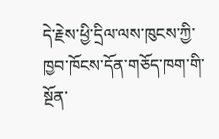དེ་རྗེས་ཕྱི་དྲིལ་ལས་ཁུངས་ཀྱི་ཁྱབ་ཁོངས་དོན་གཅོད་ཁག་གི་སྔོན་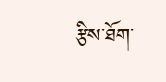རྩིས་ཐོག་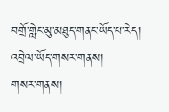བགྲོ་གླེང་མུ་མཐུད་གནང་ཡོད་པ་རེད།
འབྲེལ་ཡོད་གསར་གནས།
གསར་གནས།